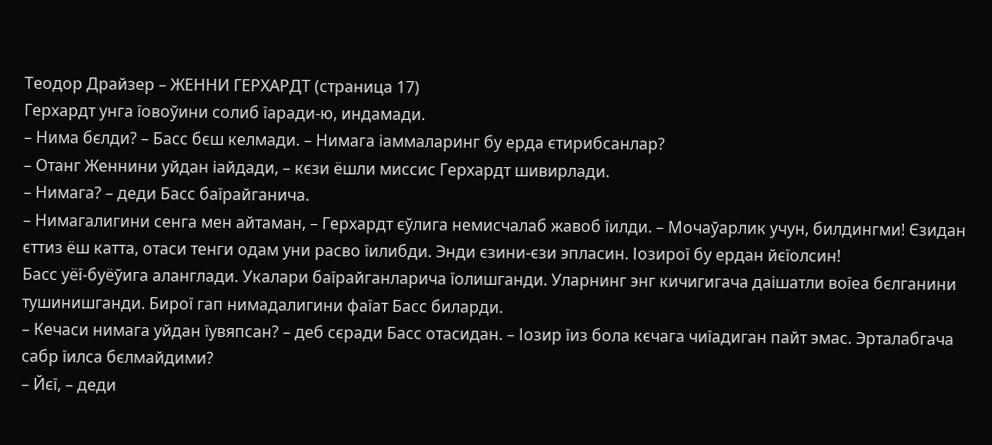Теодор Драйзер – ЖЕННИ ГЕРХАРДТ (страница 17)
Герхардт унга їовоўини солиб їаради-ю, индамади.
– Нима бєлди? – Басс бєш келмади. – Нимага іаммаларинг бу ерда єтирибсанлар?
– Отанг Женнини уйдан іайдади, – кєзи ёшли миссис Герхардт шивирлади.
– Нимага? – деди Басс баїрайганича.
– Нимагалигини сенга мен айтаман, – Герхардт єўлига немисчалаб жавоб їилди. – Мочаўарлик учун, билдингми! Єзидан єттиз ёш катта, отаси тенги одам уни расво їилибди. Энди єзини-єзи эпласин. Іозирої бу ердан йєїолсин!
Басс уёї-буёўига аланглади. Укалари баїрайганларича їолишганди. Уларнинг энг кичигигача даішатли воїеа бєлганини тушинишганди. Бирої гап нимадалигини фаїат Басс биларди.
– Кечаси нимага уйдан їувяпсан? – деб сєради Басс отасидан. – Іозир їиз бола кєчага чиїадиган пайт эмас. Эрталабгача сабр їилса бєлмайдими?
– Йєї, – деди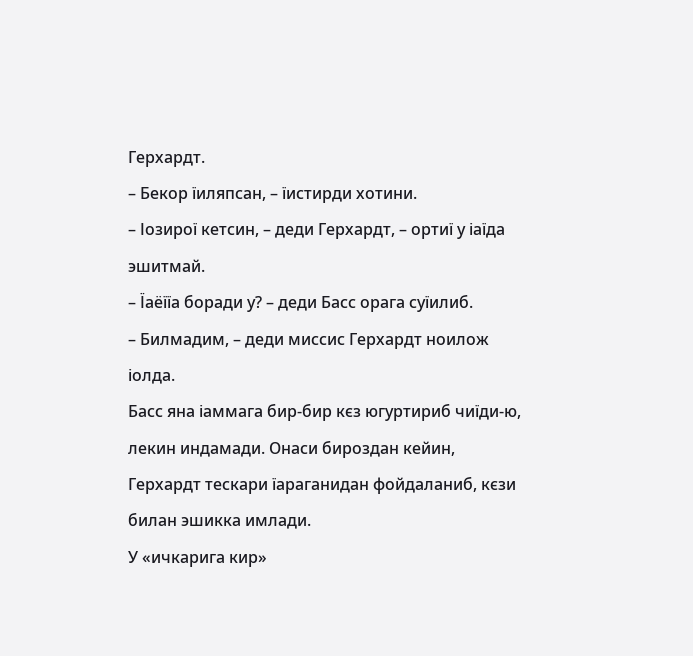Герхардт.
– Бекор їиляпсан, – їистирди хотини.
– Іозирої кетсин, – деди Герхардт, – ортиї у іаїда эшитмай.
– Їаёїїа боради у? – деди Басс орага суїилиб.
– Билмадим, – деди миссис Герхардт ноилож іолда.
Басс яна іаммага бир-бир кєз югуртириб чиїди-ю, лекин индамади. Онаси бироздан кейин, Герхардт тескари їараганидан фойдаланиб, кєзи билан эшикка имлади.
У «ичкарига кир»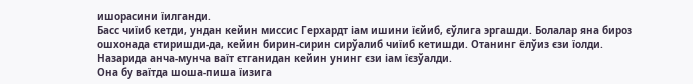ишорасини їилганди.
Басс чиїиб кетди, ундан кейин миссис Герхардт іам ишини їєйиб, єўлига эргашди. Болалар яна бироз ошхонада єтиришди-да, кейин бирин-сирин сирўалиб чиїиб кетишди. Отанинг ёлўиз єзи їолди. Назарида анча-мунча ваїт єтганидан кейин унинг єзи іам їєзўалди.
Она бу ваїтда шоша-пиша їизига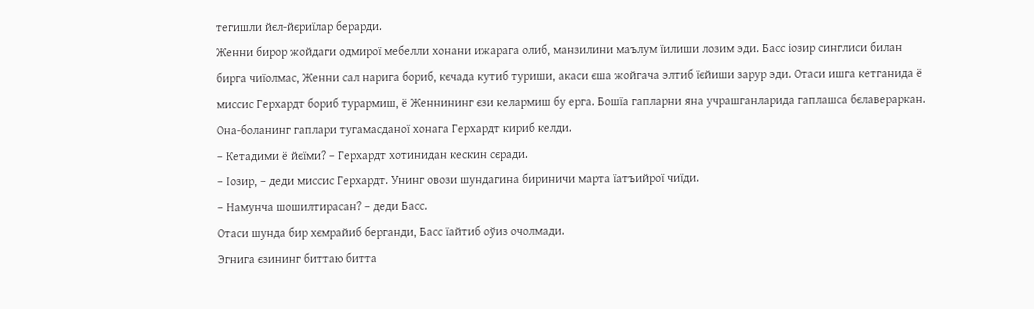тегишли йєл-йєриїлар берарди.
Женни бирор жойдаги одмирої мебелли хонани ижарага олиб, манзилини маълум їилиши лозим эди. Басс іозир синглиси билан бирга чиїолмас, Женни сал нарига бориб, кєчада кутиб туриши, акаси єша жойгача элтиб їєйиши зарур эди. Отаси ишга кетганида ё миссис Герхардт бориб турармиш, ё Женнининг єзи келармиш бу ерга. Бошїа гапларни яна учрашганларида гаплашса бєлавераркан.
Она-боланинг гаплари тугамасданої хонага Герхардт кириб келди.
– Кетадими ё йєїми? – Герхардт хотинидан кескин сєради.
– Іозир, – деди миссис Герхардт. Унинг овози шундагина бириничи марта їатъийрої чиїди.
– Намунча шошилтирасан? – деди Басс.
Отаси шунда бир хємрайиб берганди, Басс їайтиб оўиз очолмади.
Эгнига єзининг биттаю битта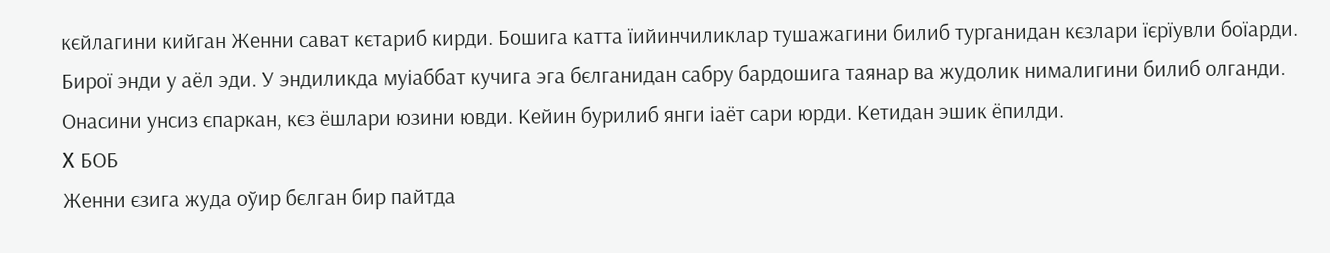кєйлагини кийган Женни сават кєтариб кирди. Бошига катта їийинчиликлар тушажагини билиб турганидан кєзлари їєрїувли боїарди. Бирої энди у аёл эди. У эндиликда муіаббат кучига эга бєлганидан сабру бардошига таянар ва жудолик нималигини билиб олганди. Онасини унсиз єпаркан, кєз ёшлари юзини ювди. Кейин бурилиб янги іаёт сари юрди. Кетидан эшик ёпилди.
X БОБ
Женни єзига жуда оўир бєлган бир пайтда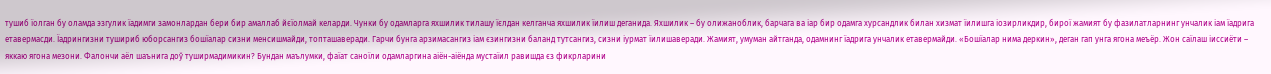тушиб їолган бу оламда эзгулик їадимги замонлардан бери бир амаллаб йєїолмай келарди. Чунки бу одамларга яхшилик тилашу їєлдан келганча яхшилик їилиш деганида. Яхшилик – бу олижаноблик, барчага ва іар бир одамга хурсандлик билан хизмат їилишга іозирликдир, бирої жамият бу фазилатларнинг унчалик іам їадрига етавермасди. Їадрингизни тушириб юборсангиз бошїалар сизни менсишмайди, топташаверади. Гарчи бунга арзимасангиз іам єзингизни баланд тутсангиз, сизни іурмат їилишаверади. Жамият, умуман айтганда, одамнинг їадрига унчалик етавермайди. «Бошїалар нима деркин», деган гап унга ягона меъёр. Жон саїлаш іиссиёти – яккаю ягона мезони. Фалончи аёл шаънига доў туширмадимикин? Бундан маълумки, фаїат саноїли одамларгина аіён-аіёнда мустаїил равишда єз фикрларини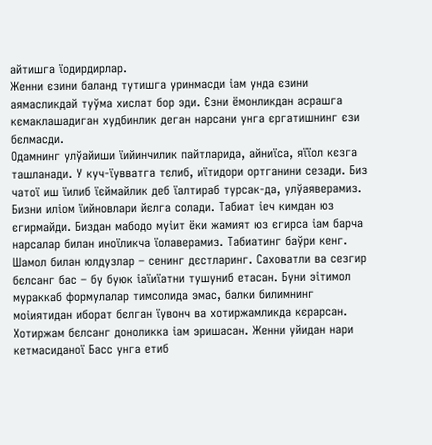айтишга їодирдирлар.
Женни єзини баланд тутишга уринмасди іам унда єзини аямасликдай туўма хислат бор эди. Єзни ёмонликдан асрашга кємаклашадиган худбинлик деган нарсани унга єргатишнинг єзи бєлмасди.
Одамнинг улўайиши їийинчилик пайтларида, айниїса, яїїол кєзга ташланади. У куч-їувватга тєлиб, иїтидори ортганини сезади. Биз чатої иш їилиб їєймайлик деб їалтираб турсак-да, улўаяверамиз. Бизни иліом їийновлари йєлга солади. Табиат іеч кимдан юз єгирмайди. Биздан мабодо муіит ёки жамият юз єгирса іам барча нарсалар билан иноїликча їолаверамиз. Табиатинг баўри кенг. Шамол билан юлдузлар – сенинг дєстларинг. Саховатли ва сезгир бєлсанг бас – бу буюк іаїиїатни тушуниб етасан. Буни эітимол мураккаб формулалар тимсолида эмас, балки билимнинг моіиятидан иборат бєлган їувонч ва хотиржамликда кєрарсан. Хотиржам бєлсанг доноликка іам эришасан. Женни уйидан нари кетмасиданої Басс унга етиб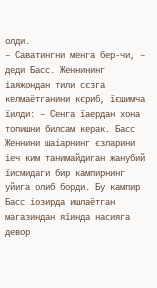олди.
– Саватингни менга бер-чи, – деди Басс. Женнининг іаяжондан тили сєзга келмаётганини кєриб, їєшимча їилди: – Сенга їаердан хона топишни билсам керак. Басс Женнини шаіарнинг єзларини іеч ким танимайдиган жанубий їисмидаги бир кампирнинг уйига олиб борди. Бу кампир Басс іозирда ишлаётган магазиндан яїинда насияга девор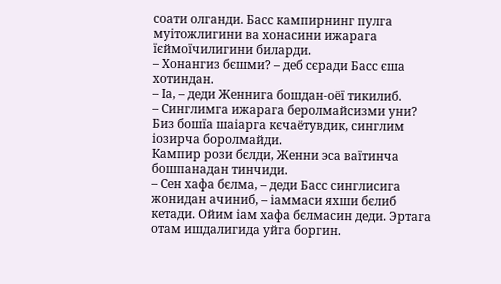соати олганди. Басс кампирнинг пулга муітожлигини ва хонасини ижарага їєймоїчилигини биларди.
– Хонангиз бєшми? – деб сєради Басс єша хотиндан.
– Іа, – деди Женнига бошдан-оёї тикилиб.
– Синглимга ижарага беролмайсизми уни? Биз бошїа шаіарга кєчаётувдик, синглим іозирча боролмайди.
Кампир рози бєлди, Женни эса ваїтинча бошпанадан тинчиди.
– Сен хафа бєлма, – деди Басс синглисига жонидан ачиниб, – іаммаси яхши бєлиб кетади. Ойим іам хафа бєлмасин деди. Эртага отам ишдалигида уйга боргин.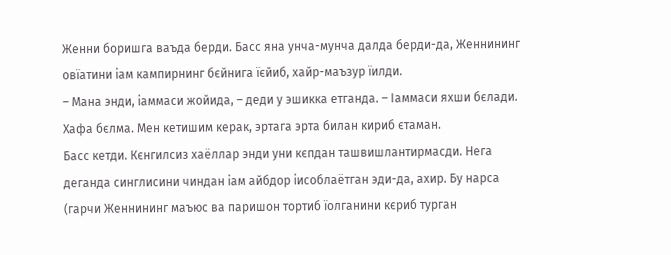Женни боришга ваъда берди. Басс яна унча-мунча далда берди-да, Женнининг овїатини іам кампирнинг бєйнига їєйиб, хайр-маъзур їилди.
– Мана энди, іаммаси жойида, – деди у эшикка етганда. – Іаммаси яхши бєлади. Хафа бєлма. Мен кетишим керак, эртага эрта билан кириб єтаман.
Басс кетди. Кєнгилсиз хаёллар энди уни кєпдан ташвишлантирмасди. Нега деганда синглисини чиндан іам айбдор іисоблаётган эди-да, ахир. Бу нарса (гарчи Женнининг маъюс ва паришон тортиб їолганини кєриб турган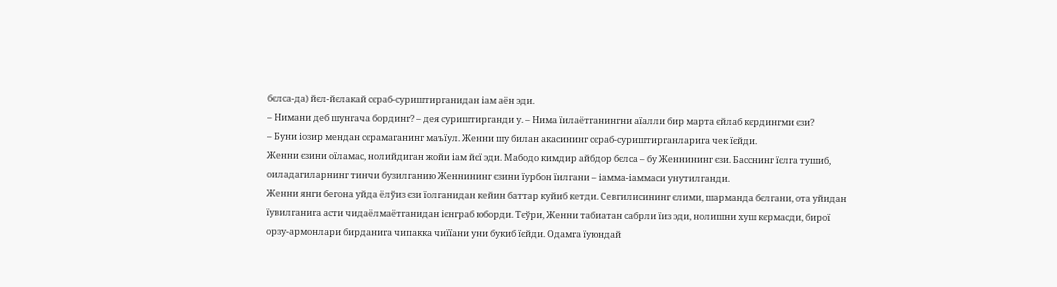бєлса-да) йєл-йєлакай сєраб-суриштирганидан іам аён эди.
– Нимани деб шунгача бординг? – дея суриштирганди у. – Нима їилаётганингни аїалли бир марта єйлаб кєрдингми єзи?
– Буни іозир мендан сєрамаганинг маъїул. Женни шу билан акасининг сєраб-суриштирганларига чек їєйди.
Женни єзини оїламас, нолийдиган жойи іам йєї эди. Мабодо кимдир айбдор бєлса – бу Женнининг єзи. Басснинг їєлга тушиб, оиладагиларнинг тинчи бузилганию Женнининг єзини їурбон їилгани – іамма-іаммаси унутилганди.
Женни янги бегона уйда ёлўиз єзи їолганидан кейин баттар куйиб кетди. Севгилисининг єлими, шарманда бєлгани, ота уйидан їувилганига асти чидаёлмаётганидан ієнграб юборди. Тєўри, Женни табиатан сабрли їиз эди, нолишни хуш кєрмасди, бирої орзу-армонлари бирданига чипакка чиїїани уни букиб їєйди. Одамга їуюндай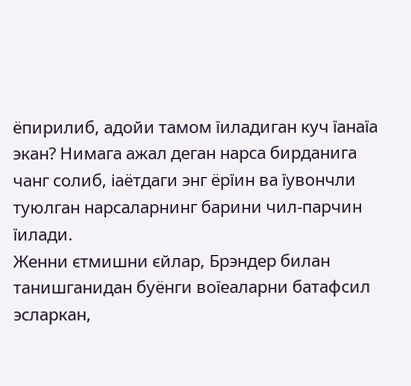ёпирилиб, адойи тамом їиладиган куч їанаїа экан? Нимага ажал деган нарса бирданига чанг солиб, іаётдаги энг ёрїин ва їувончли туюлган нарсаларнинг барини чил-парчин їилади.
Женни єтмишни єйлар, Брэндер билан танишганидан буёнги воїеаларни батафсил эсларкан,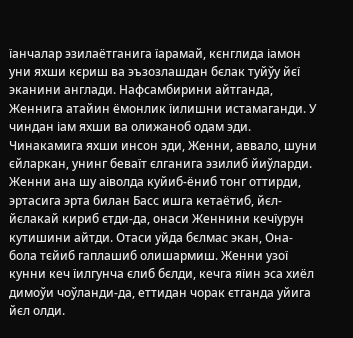їанчалар эзилаётганига їарамай, кєнглида іамон уни яхши кєриш ва эъзозлашдан бєлак туйўу йєї эканини англади. Нафсамбирини айтганда, Женнига атайин ёмонлик їилишни истамаганди. У чиндан іам яхши ва олижаноб одам эди. Чинакамига яхши инсон эди, Женни, аввало, шуни єйларкан, унинг беваїт єлганига эзилиб йиўларди.
Женни ана шу аіволда куйиб-ёниб тонг оттирди, эртасига эрта билан Басс ишга кетаётиб, йєл-йєлакай кириб єтди-да, онаси Женнини кечїурун кутишини айтди. Отаси уйда бєлмас экан, Она-бола тєйиб гаплашиб олишармиш. Женни узої кунни кеч їилгунча єлиб бєлди, кечга яїин эса хиёл димоўи чоўланди-да, еттидан чорак єтганда уйига йєл олди.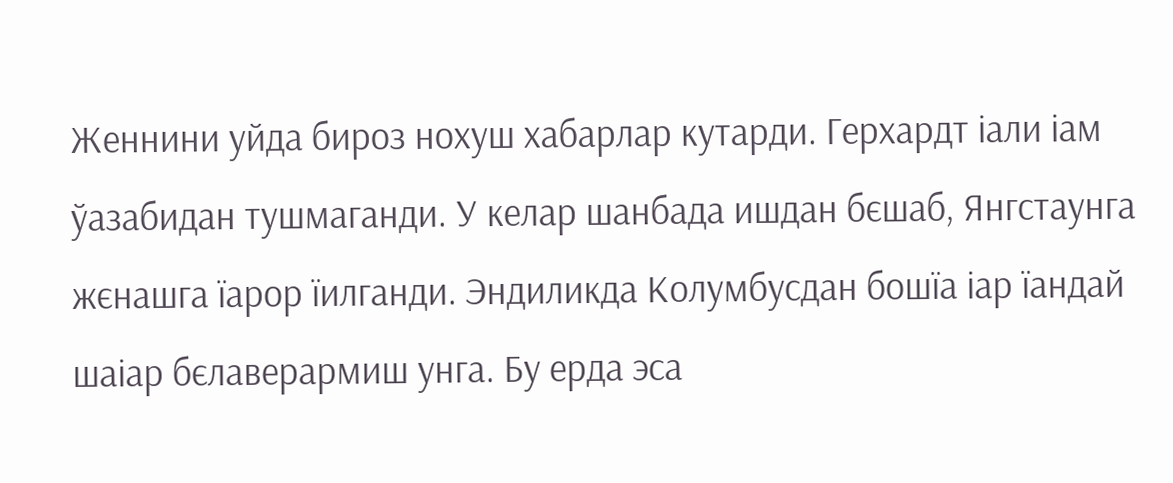Женнини уйда бироз нохуш хабарлар кутарди. Герхардт іали іам ўазабидан тушмаганди. У келар шанбада ишдан бєшаб, Янгстаунга жєнашга їарор їилганди. Эндиликда Колумбусдан бошїа іар їандай шаіар бєлаверармиш унга. Бу ерда эса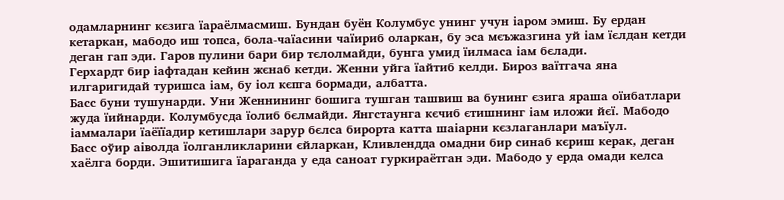одамларнинг кєзига їараёлмасмиш. Бундан буён Колумбус унинг учун іаром эмиш. Бу ердан кетаркан, мабодо иш топса, бола-чаїасини чаїириб оларкан, бу эса мєъжазгина уй іам їєлдан кетди деган гап эди. Гаров пулини бари бир тєлолмайди, бунга умид їилмаса іам бєлади.
Герхардт бир іафтадан кейин жєнаб кетди. Женни уйга їайтиб келди. Бироз ваїтгача яна илгаригидай туришса іам, бу іол кєпга бормади, албатта.
Басс буни тушунарди. Уни Женнининг бошига тушган ташвиш ва бунинг єзига яраша оїибатлари жуда їийнарди. Колумбусда їолиб бєлмайди. Янгстаунга кєчиб єтишнинг іам иложи йєї. Мабодо іаммалари їаёїїадир кетишлари зарур бєлса бирорта катта шаіарни кєзлаганлари маъїул.
Басс оўир аіволда їолганликларини єйларкан, Кливлендда омадни бир синаб кєриш керак, деган хаёлга борди. Эшитишига їараганда у еда саноат гуркираётган эди. Мабодо у ерда омади келса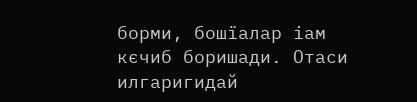борми, бошїалар іам кєчиб боришади. Отаси илгаригидай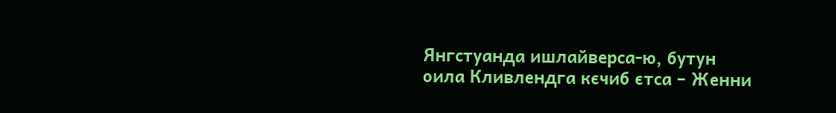Янгстуанда ишлайверса-ю, бутун оила Кливлендга кєчиб єтса – Женни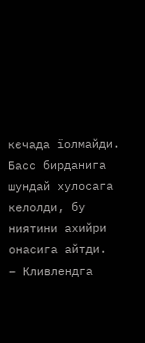кєчада їолмайди. Басс бирданига шундай хулосага келолди, бу ниятини ахийри онасига айтди.
– Кливлендга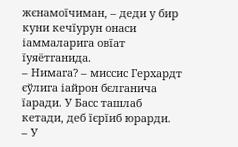жєнамоїчиман, – деди у бир куни кечїурун онаси іаммаларига овїат їуяётганида.
– Нимага? – миссис Герхардт єўлига іайрон бєлганича їаради. У Басс ташлаб кетади, деб їєрїиб юрарди.
– У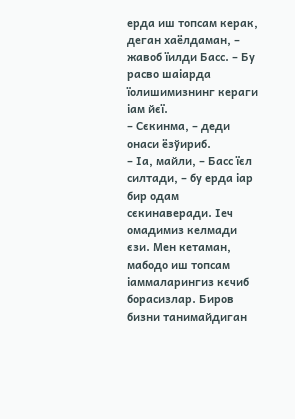ерда иш топсам керак, деган хаёлдаман, – жавоб їилди Басс. – Бу расво шаіарда їолишимизнинг кераги іам йєї.
– Сєкинма, – деди онаси ёзўириб.
– Іа, майли, – Басс їєл силтади, – бу ерда іар бир одам сєкинаверади. Іеч омадимиз келмади єзи. Мен кетаман, мабодо иш топсам іаммаларингиз кєчиб борасизлар. Биров бизни танимайдиган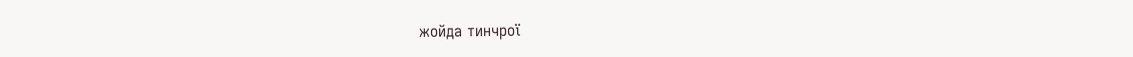жойда тинчрої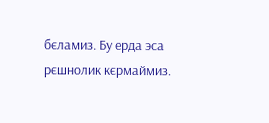бєламиз. Бу ерда эса рєшнолик кєрмаймиз.